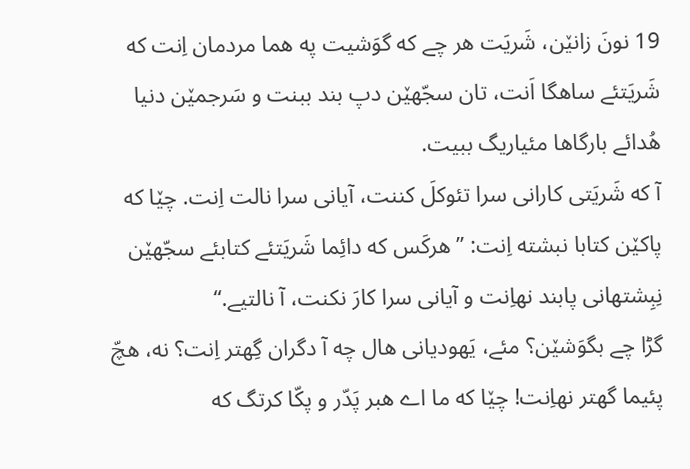19 نونَ زانێن، شَریَت هر چے که گوَشیت په هما مردمان اِنت که شَریَتئے ساهگا اَنت، تان سجّهێن دپ بند ببنت و سَرجمێن دنیا هُدائے بارگاها مئیاریگ ببیت.
آ که شَریَتی کارانی سرا تئوکلَ کننت، آیانی سرا نالت اِنت. چێا که پاکێن کتابا نبشته اِنت: ”هرکَس که دائِما شَریَتئے کتابئے سجّهێن نِبِشتهانی پابند نهاِنت و آیانی سرا کارَ نکنت، آ نالتیے.“
گڑا چے بگوَشێن؟ مئے، یَهودیانی هال چه آ دگران گِهتر اِنت؟ نه، هچّ پئیما گهتر نهاِنت! چێا که ما اے هبر پَدّر و پکّا کرتگ که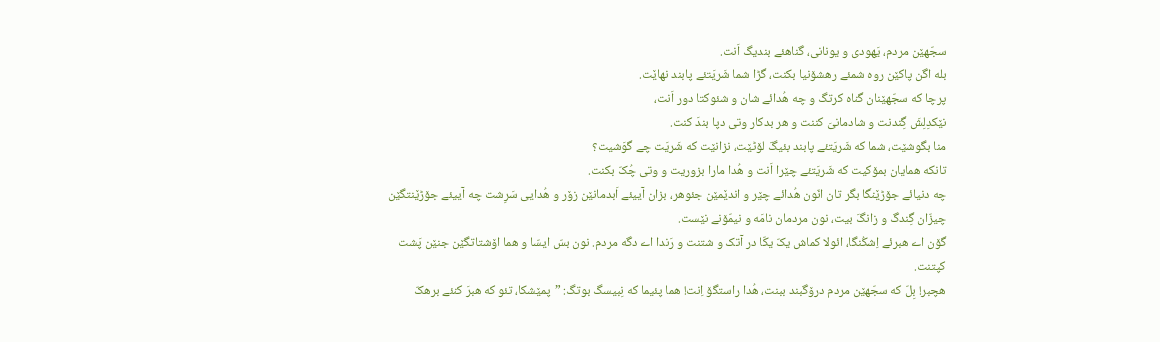سجّهێن مردم، یَهودی و یونانی، گناهئے بندیگ اَنت.
بله اگن پاکێن روه شمئے رهشۆنیا بکنت، گڑا شما شَریَتئے پابند نهاێت.
پرچا که سجّهێنان گناه کرتگ و چه هُدائے شان و شئوکتا دور اَنت،
نێکدِلِشَ گِندنت و شادمانیَ کننت و هر بدکار وتی دپا بندَ کنت.
منا بگوشێت، شما که شَریَتئے پابند بئیگَ لۆٹێت، نزانێت که شَریَت چے گوَشیت؟
تانکه همایان بمۆکیت که شَریَتئے چێرا اَنت و هُدا مارا بزوریت و وتی چُکّ بکنت.
چه دنیائے جۆڑێنگا بگر تان انّون هُدائے چێر و اندێمێن جئوهر، بزان آییئے اَبدمانێن زۆر و هُدایی سَرِشت چه آییئے جۆڑێنتگێن چیزّان گِندگ و زانگَ بیت، نون مردمان نامَه و نیمّۆنے نێست.
گۆن اے هبرئے اِشکُنگا، ائولا کماش یکّ یکّا در آتک و شتنت و رَندا اے دگه مردم. نون بسّ ایسّا و هما اۆشتاتگێن جنێن پَشت کپتنت.
هچبر! بِلّ که سجّهێن مردم درۆگبند ببنت، هُدا راستگۆ اِنت! هما پئیما که نِبیسگ بوتگ: ”پمێشکا، تئو که هبرَ کنئے برهکّ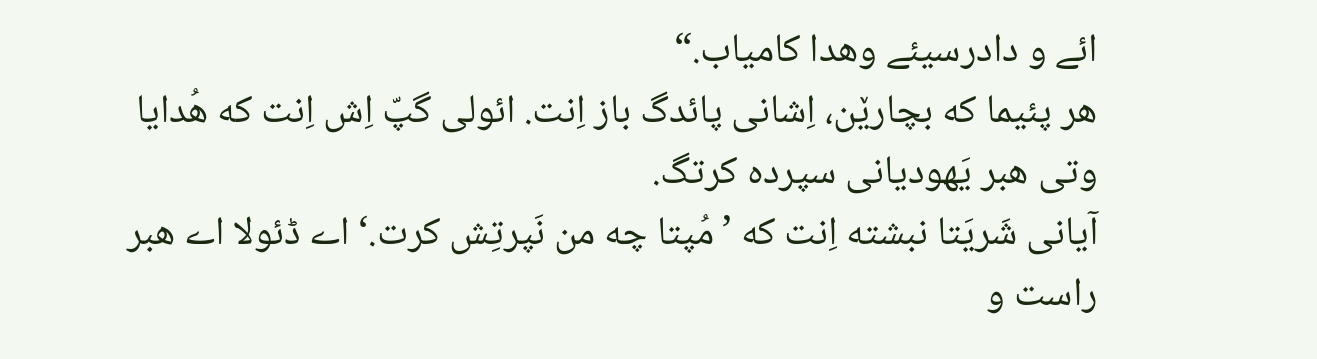ائے و دادرسیئے وهدا کامیاب.“
هر پئیما که بچارێن، اِشانی پائدگ باز اِنت. ائولی گپّ اِش اِنت که هُدایا وتی هبر یَهودیانی سپرده کرتگ.
آیانی شَریَتا نبشته اِنت که ’مُپتا چه من نَپرتِش کرت.‘ اے ڈئولا اے هبر راست و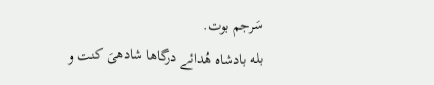سَرجم بوت.
بله بادشاه هُدائے درگاها شادهیَ کنت و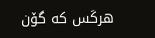هرکَس که گۆن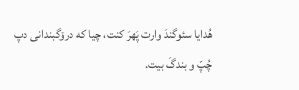هُدایا سئوگندَ وارت پَهرَ کنت، چیا که درۆگبندانی دپ چُپّ و بندگَ بیت.